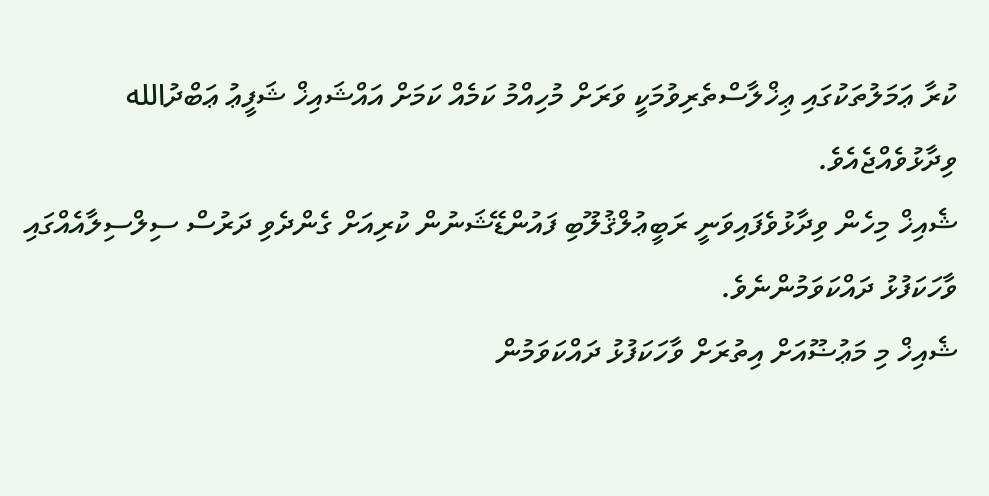ކުރާ ޢަމަލުތަކުގައި ޢިޚްލާސްތެރިވުމަކީ ވަރަށް މުހިއްމު ކަމެއް ކަމަށް އައްޝައިޚް ޝަފީޢު ޢަބްދުالله ވިދާޅުވެއްޖެއެވެ.
ޝެއިޚް މިހެން ވިދާޅުވެފައިވަނީ ރަބީޢުލްޤުލޫބި ފައުންޑޭޝަނުން ކުރިއަށް ގެންދެވި ދަރުސް ސިލްސިލާއެއްގައި ވާހަކަފުޅު ދައްކަވަމުންނެވެ.
ޝެއިޚް މި މަޢުޟޫއަށް އިތުރަށް ވާހަކަފުޅު ދައްކަވަމުން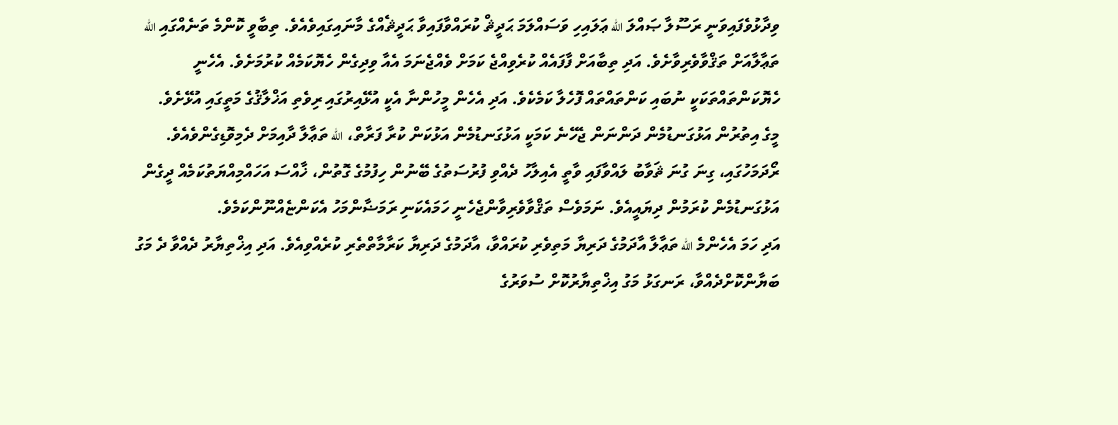ވިދާޅުވެފައިވަނީ ރަސޫލާ ޞައްލަ الله ޢަލައިހި ވަސައްލަމަ ޙަދީޘް ކުރައްވާފައިވާ ޙަދީޘެއްގެ މާނައިގައިވެއެވެ. ތިބާވީ ކޮންމެ ތަނެއްގައި الله ތަޢާލާއަށް ތަޤްވާވެރިވާށެވެ. އަދި ތިބާއަށް ފާފައެއް ކުރެވިއްޖެ ކަމަށް ވެއްޖެނަމަ އެއާ ވިދިގެން ހެޔޮކަމެއް ކުރުމަށެވެ. އެހެނީ ހެޔޮކަންތައްތަކަކީ ނުބައި ކަންތައްތައް ފޮހެލާ ކަމެކެވެ. އަދި އެހެން މީހުންނާ އެކީ އުޅޭއިރުގައި ރިވެތި އަޚްލާޤުގެ މަތީގައި އުޅޭށެވެ.
މީގެ އިތުރުން އަޅުގަނޑުމެން ދަންނަން ޖެހޭނެ ކަމަކީ އަޅުގަނޑުމެން އަޅުކަން ކުރާ ފަރާތް، الله ތަޢާލާ ދާއިމަށް ދެމިވޮޑިގެންވެއެވެ. ރޯދަމަހުގައި، ގިނަ ގުނަ ޘަވާބު ލައްވާފައި ވާތީ އެއިލާހު ދެއްވި ފުރުސަތުގެ ބޭނުން ހިފުމުގެ ގޮތުން، ޚާއްސަ އަހައްމިއްޔަތުކަމެއް ދީގެން އަޅުގަނޑުމެން ކުރަމުން ދިޔައީއެވެ. ނަމަވެސް ތަޤްވާވެރިވާންޖެހެނީ ހަމައެކަނި ރަމަޟާންމަހު އެކަންޏެއްނޫންކަމެވެ.
އަދި ހަމަ އެހެންމެ الله ތަޢާލާ އާދަމުގެ ދަރިޔާ މަތިވެރި ކުރައްވާ، އާދަމުގެ ދަރިޔާ ކަރާމާތްތެރި ކުރެއްވިއެވެ. އަދި އިޚްތިޔާރު ދެއްވާ ދެ މަގު ބަޔާންކޮށްދެއްވާ، ރަނގަޅު މަގު އިޚްތިޔާރުކޮށް ސުވަރުގެ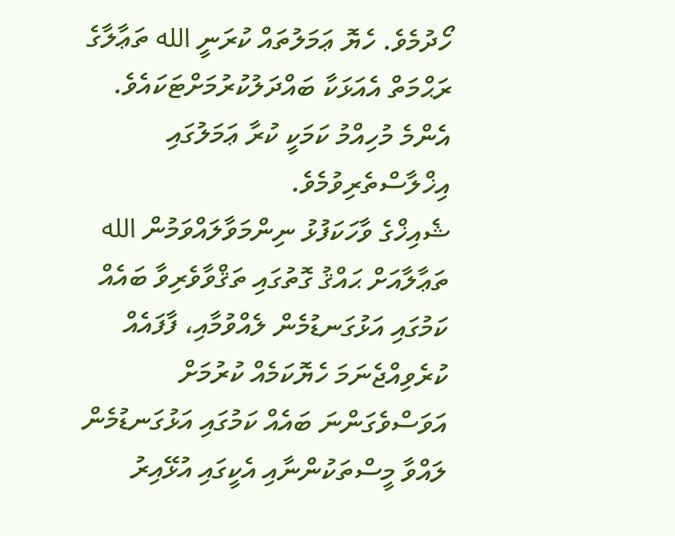ހޯދުމެވެ. ހެޔޮ ޢަމަލުތައް ކުރަނީ الله ތަޢާލާގެ ރަޙްމަތް އެއަޅަކާ ބައްދަލުކުރުމަށްޓަކައެވެ. އެންމެ މުހިއްމު ކަމަކީ ކުރާ ޢަމަލުގައި އިޚްލާސްތެރިވުމެވެ.
ޝެއިޚްގެ ވާހަކަފުޅު ނިންމަވާލައްވަމުން الله ތަޢާލާއަށް ޙައްޤު ގޮތުގައި ތަޤްވާވެރިވާ ބައެއް ކަމުގައި އަޅުގަނޑުމެން ލެއްވުމާއި، ފާފައެއް ކުރެވިއްޖެނަމަ ހެޔޮކަމެއް ކުރުމަށް އަވަސްވެގަންނަ ބައެއް ކަމުގައި އަޅުގަނޑުމެން ލައްވާ މީސްތަކުންނާއި އެކީގައި އުޅޭއިރު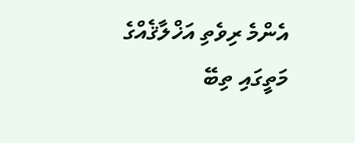އެންމެ ރިވެތި އަޚްލާޤެއްގެ މަތީގައި ތިބޭ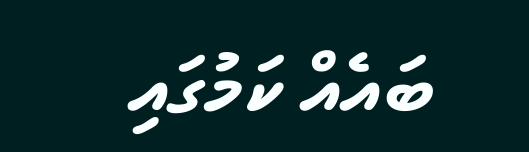ބައެއް ކަމުގައި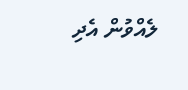ލެއްވުން އެދި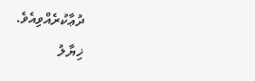ދުޢާކުރެއްވިއެވެ.
ޚިޔާލު